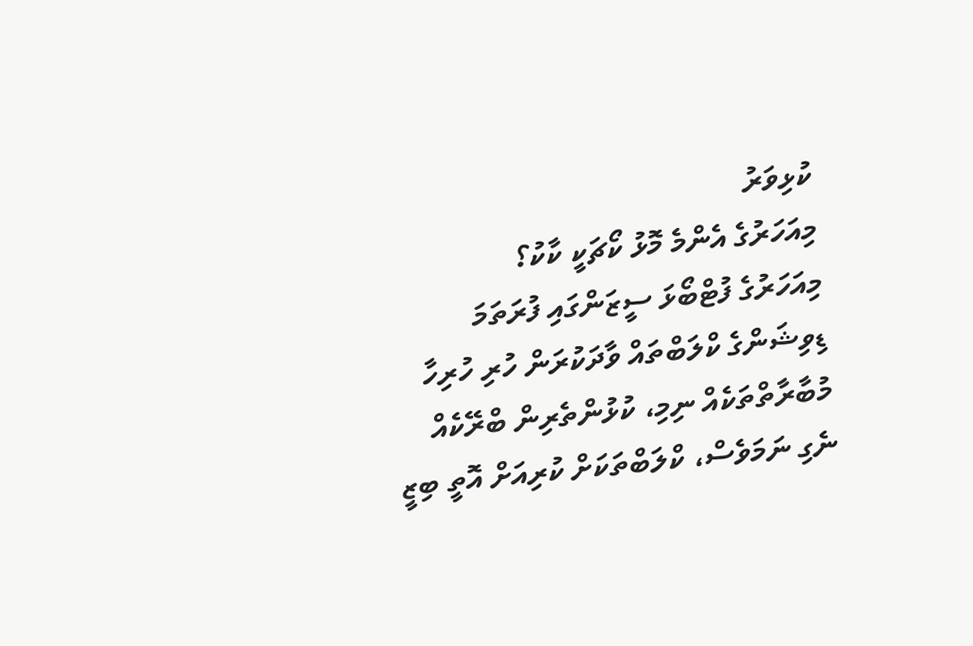ކުޅިވަރު
މިއަހަރުގެ އެންމެ މޮޅު ކޯޗަކީ ކާކު؟
މިއަހަރުގެ ފުޓްބޯޅަ ސީޒަންގައި ފުރަތަމަ ޑިވިޝަންގެ ކްލަބްތައް ވާދަކުރަން ހުރި ހުރިހާ މުބާރާތްތަކެއް ނިމި، ކުޅުންތެރިން ބްރޭކެއް ނެގި ނަމަވެސް، ކްލަބްތަކަށް ކުރިއަށް އޮތީ ބިޒީ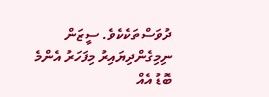ދުވަސްތަކެކެވެ. ސީޒަން ނިމިގެންދިޔައިރު މިފަހަރު އެންމެ ބޮޑު އެއް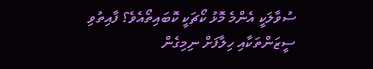ސުވާލަކީ އެންމެ މޮޅު ކޯޗަކީ ކޮބައިތޯއެވެ؟ ފާއިތުވި ސީޒަންތަކާއި ހިލާފަށް ނިމިގެން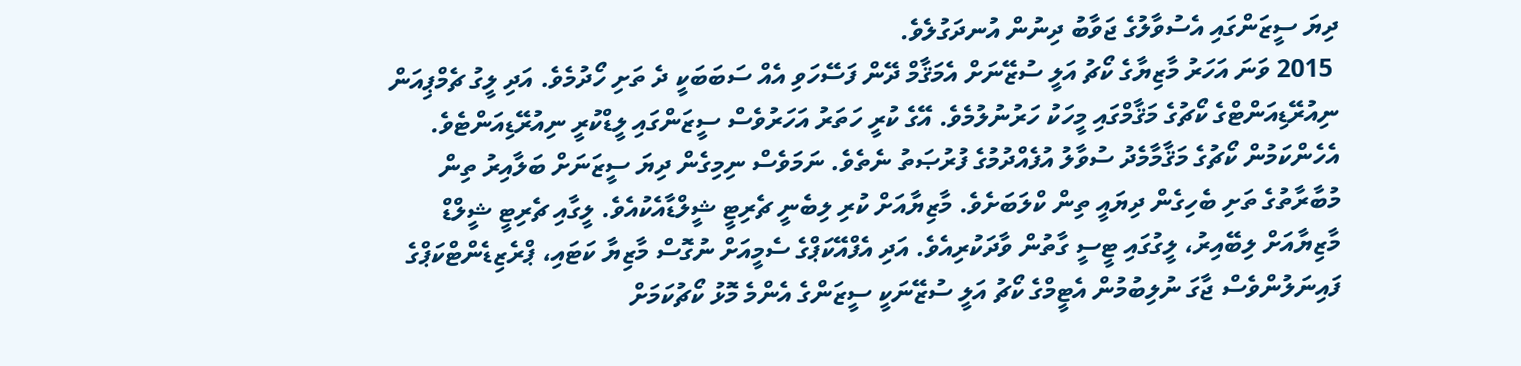ދިޔަ ސީޒަންގައި އެސުވާލުގެ ޖަވާބު ދިނުން އުނދަގުލެވެ.
 2015 ވަނަ އަހަރު މާޒިޔާގެ ކޯޗު އަލީ ސުޒޭނަށް އެމަޤާމް ދޭން ފަސޭހަވި އެއް ސަބަބަކީ ދެ ތަށި ހޯދުމެވެ. އަދި ލީގު ޗެމްޕިއަން ނިއުރޭޑިއަންޓްގެ ކޯޗުގެ މަޤާމްގައި މީހަކު ހަރުނުލުމެވެ. އޭގެ ކުރީ ހަތަރު އަހަރުވެސް ސީޒަންގައި ލީޑްކުރީ ނިއުރޭޑިއަންޓެވެ. އެހެންކަމުން ކޯޗުގެ މަޤާމާމެދު ސުވާލު އުފެއްދުމުގެ ފުރުޞަތު ނެތެވެ. ނަމަވެސް ނިމިގެން ދިޔަ ސީޒަނަށް ބަލާއިރު ތިން މުބާރާތުގެ ތަށި ބެހިގެން ދިޔައީ ތިން ކްލަބަށެވެ. މާޒިޔާއަށް ކުރި ލިބެނީ ޗެރިޓީ ޝީލްޑާއެކުއެވެ. ލީގާއި ޗެރިޓީ ޝީލްޑް މާޒިޔާއަށް ލިބޭއިރު، ލީގުގައި ޓީސީ ގާތުން ވާދަކުރިއެވެ. އަދި އެފްއޭކަޕްގެ ސެމީއަށް ނުގޮސް މާޒިޔާ ކަޓައި، ޕްރެޒިޑެންޓްކަޕްގެ ފައިނަލުންވެސް ޖާގަ ނުލިބުމުން އެޓީމްގެ ކޯޗު އަލީ ސުޒޭނަކީ ސީޒަންގެ އެންމެ މޮޅު ކޯޗުކަމަށް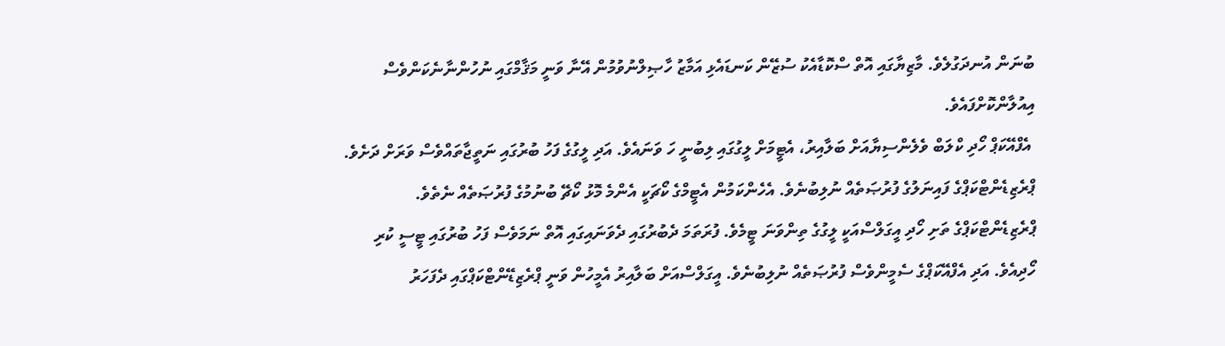ބުނަން އުނދަގުލެވެ. މާޒިޔާގައި އޮތް ސްކޮޑާއެކު ސުޒޭން ކަނޑައެޅި އަމާޒު ހާޞިލްނުވުމުން އޭނާ ވަނީ މަޤާމްގައި ނުހުންނާނެކަންވެސް އިއުލާންކޮށްފައެވެ.
 އެފްއޭކަޕް ހޯދި ކްލަބް ވެލެންސިޔާއަށް ބަލާއިރު، އެޓީމަށް ލީގުގައި ލިބުނީ ހަ ވަނައެވެ. އަދި ލީގުގެ ފަހު ބުރުގައި ނަތީޖާތައްވެސް ވަރަށް ދަށެވެ. ޕްރެޒިޑެންޓްކަޕްގެ ފައިނަލުގެ ފުރުޞަތެއް ނުލިބުނެވެ. އެހެންކަމުން އެޓީމްގެ ކޯޗަކީ އެންމެ މޮޅު ކޯޗޭ ބުނުމުގެ ފުރުޞަތެއް ނެތެވެ.
ޕްރެޒިޑެންޓްކަޕްގެ ތަށި ހޯދި އީގަލްސްއަކީ ލީގުގެ ތިންވަނަ ޓީމެވެ. ފުރަތަމަ ދެބުރުގައި ދެވަނައިގައި އޮތް ނަމަވެސް ފަހު ބުރުގައި ޓީސީ ކުރި ހޯދިއެވެ. އަދި އެފްއޭކަޕްގެ ސެމީންވެސް ފުރުޞަތެއް ނުލިބުނެވެ. އީގަލްސްއަށް ބަލާއިރު އެމީހުން ވަނީ ޕްރެޒިޑޭންޓްކަޕްގައި ދެފަހަރު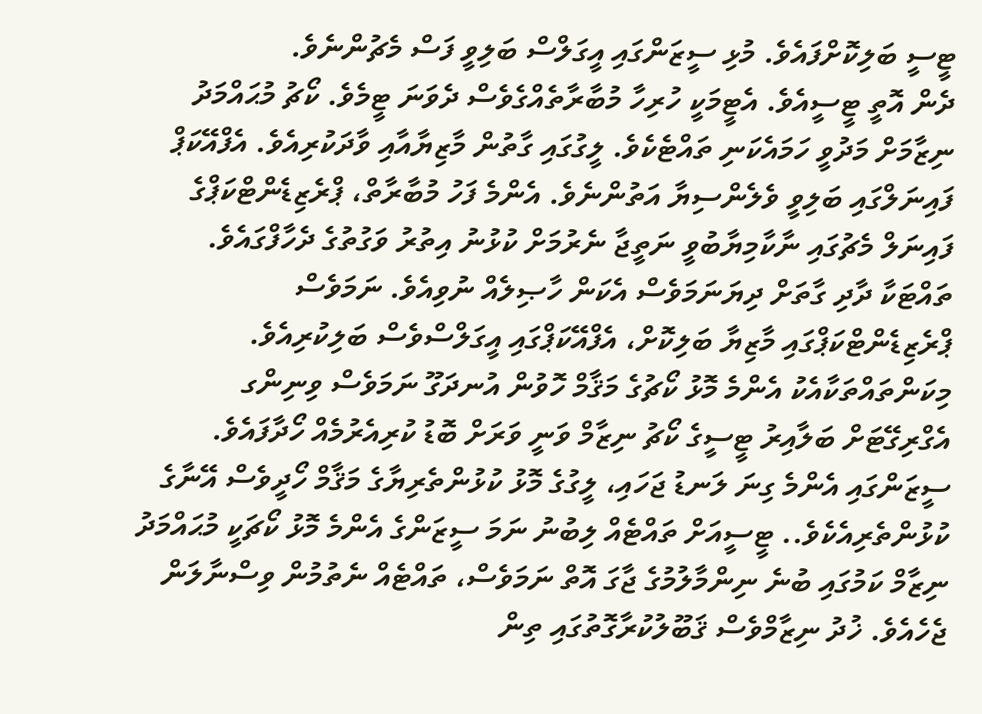ޓީސީ ބަލިކޮށްފައެވެ. މުޅި ސީޒަންގައި އީގަލްސް ބަލިވީ ފަސް މެޗުންނެވެ.
ދެން އޮތީ ޓީސީއެވެ. އެޓީމަކީ ހުރިހާ މުބާރާތެއްގެވެސް ދެވަނަ ޓީމެވެ. ކޯޗު މުޙައްމަދު ނިޒާމަށް މަދުވީ ހަމައެކަނި ތައްޓެކެވެ. ލީގުގައި ގާތުން މާޒިޔާއާއި ވާދަކުރިއެވެ. އެފްއޭކަޕް ފައިނަލްގައި ބަލިވީ ވެލެންސިޔާ އަތުންނެވެ. އެންމެ ފަހު މުބާރާތް، ޕްރެޒިޑެންޓްކަޕްގެ ފައިނަލް މެޗުގައި ނާކާމިޔާބުވީ ނަތީޖާ ނެރުމަށް ކުޅުނު އިތުރު ވަގުތުގެ ދެހާފްގައެވެ. ތައްޓަކާ ދާދި ގާތަށް ދިޔަނަމަވެސް އެކަން ހާޞިލެއް ނުވިއެވެ. ނަމަވެސް ޕްރެޒިޑެންޓްކަޕްގައި މާޒިޔާ ބަލިކޮށް، އެފްއޭކަޕްގައި އީގަލްސްވެސް ބަލިކުރިއެވެ. މިކަންތައްތަކާއެކު އެންމެ މޮޅު ކޯޗުގެ މަޤާމް ހޮވުން އުނދަގޫ ނަމަވެސް ވިނިންގ އެގްރިގޭޓަށް ބަލާއިރު ޓީސީގެ ކޯޗު ނިޒާމް ވަނީ ވަރަށް ބޮޑު ކުރިއެރުމެއް ހޯދާފައެވެ. ސީޒަންގައި އެންމެ ގިނަ ލަނޑު ޖަހައި، ލީގުގެ މޮޅު ކުޅުންތެރިޔާގެ މަޤާމް ހޯދީވެސް އޭނާގެ ކުޅުންތެރިއެކެވެ.. ޓީސީއަށް ތައްޓެއް ލިބުނު ނަމަ ސީޒަންގެ އެންމެ މޮޅު ކޯޗަކީ މުޙައްމަދު ނިޒާމް ކަމުގައި ބުނެ ނިންމާލުމުގެ ޖާގަ އޮތް ނަމަވެސް، ތައްޓެއް ނެތުމުން ވިސްނާލަން ޖެހެއެވެ. ޚުދު ނިޒާމްވެސް ޤަބޫލުކުރާގޮތުގައި ތިން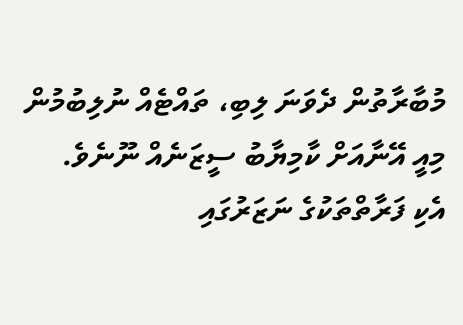މުބާރާތުން ދެވަނަ ލިބި، ތައްޓެއް ނުލިބުމުން މިއީ އޭނާއަށް ކާމިޔާބު ސީޒަނެއް ނޫނެވެ.
އެކި ފަރާތްތަކުގެ ނަޒަރުގައި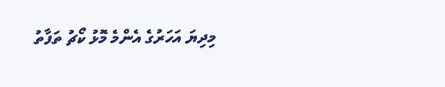މިދިޔަ އަހަރުގެ އެންމެ މޮޅު ކޯޗު ތަފާތު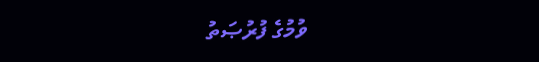ވުމުގެ ފުރުޞަތު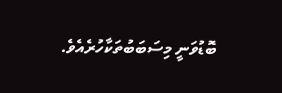ބޮޑުވަނީ މިސަބަބުތަކާހުރެއެވެ.